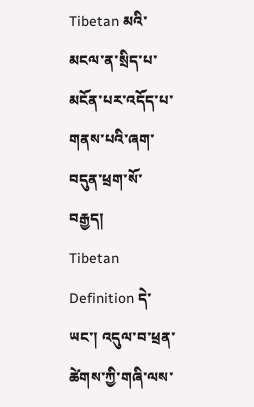Tibetan མའི་མངལ་ན་སྲིད་པ་མངོན་པར་འདོད་པ་གནས་པའི་ཞག་བདུན་ཕྲག་སོ་བརྒྱད།
Tibetan Definition དེ་ཡང་། འདུལ་བ་ཕྲན་ཚེགས་ཀྱི་གཞི་ལས་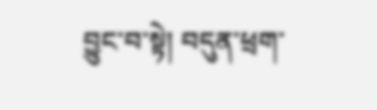བྱུང་བ་སྟེ། བདུན་ཕྲག་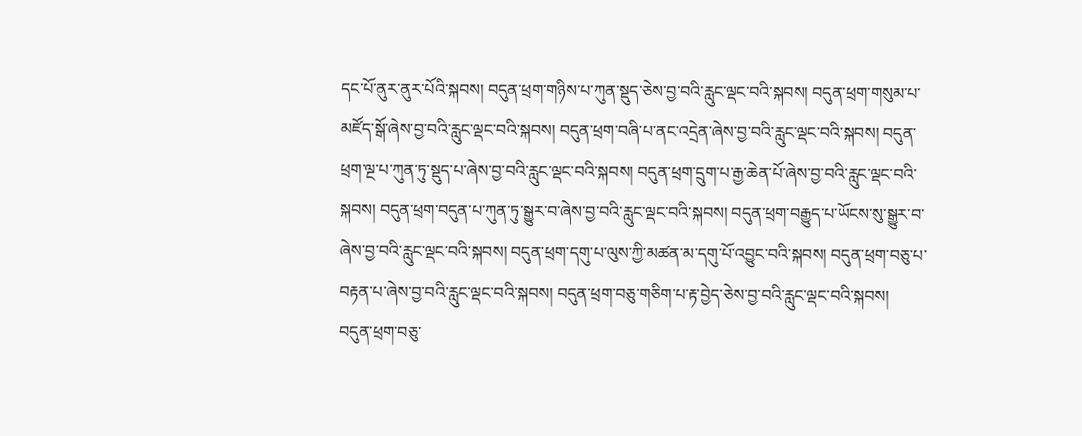དང་པོ་ནུར་ནུར་པོའི་སྐབས། བདུན་ཕྲག་གཉིས་པ་ཀུན་སྡུད་ཅེས་བྱ་བའི་རླུང་ལྡང་བའི་སྐབས། བདུན་ཕྲག་གསུམ་པ་མཛོད་སྒོ་ཞེས་བྱ་བའི་རླུང་ལྡང་བའི་སྐབས། བདུན་ཕྲག་བཞི་པ་ནང་འདྲེན་ཞེས་བྱ་བའི་རླུང་ལྡང་བའི་སྐབས། བདུན་ཕྲག་ལྔ་པ་ཀུན་ཏུ་སྡུད་པ་ཞེས་བྱ་བའི་རླུང་ལྡང་བའི་སྐབས། བདུན་ཕྲག་དྲུག་པ་རྒྱ་ཆེན་པོ་ཞེས་བྱ་བའི་རླུང་ལྡང་བའི་སྐབས། བདུན་ཕྲག་བདུན་པ་ཀུན་ཏུ་སྒྱུར་བ་ཞེས་བྱ་བའི་རླུང་ལྡང་བའི་སྐབས། བདུན་ཕྲག་བརྒྱུད་པ་ཡོངས་སུ་སྒྱུར་བ་ཞེས་བྱ་བའི་རླུང་ལྡང་བའི་སྐབས། བདུན་ཕྲག་དགུ་པ་ལུས་ཀྱི་མཚན་མ་དགུ་པོ་འབྱུང་བའི་སྐབས། བདུན་ཕྲག་བཅུ་པ་བརྟན་པ་ཞེས་བྱ་བའི་རླུང་ལྡང་བའི་སྐབས། བདུན་ཕྲག་བཅུ་གཅིག་པ་རྟ་བྱེད་ཅེས་བྱ་བའི་རླུང་ལྡང་བའི་སྐབས། བདུན་ཕྲག་བཅུ་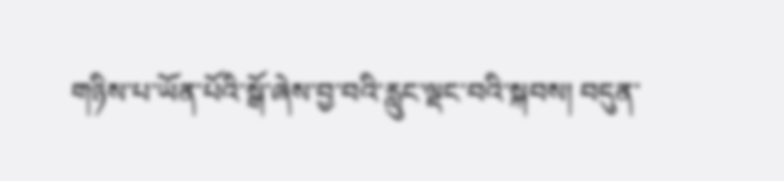གཉིས་པ་ཡོན་པོའི་སྒོ་ཞེས་བྱ་བའི་རླུང་ལྡང་བའི་སྐབས། བདུན་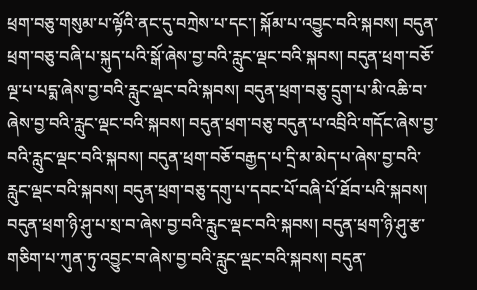ཕྲག་བཅུ་གསུམ་པ་ལྟོའི་ནང་དུ་བཀྲེས་པ་དང་། སྐོམ་པ་འབྱུང་བའི་སྐབས། བདུན་ཕྲག་བཅུ་བཞི་པ་སྐུད་པའི་སྒོ་ཞེས་བྱ་བའི་རླུང་ལྡང་བའི་སྐབས། བདུན་ཕྲག་བཅོ་ལྔ་པ་པདྨ་ཞེས་བྱ་བའི་རླུང་ལྡང་བའི་སྐབས། བདུན་ཕྲག་བཅུ་དྲུག་པ་མི་འཆི་བ་ཞེས་བྱ་བའི་རླུང་ལྡང་བའི་སྐབས། བདུན་ཕྲག་བཅུ་བདུན་པ་འབྲིའི་གདོང་ཞེས་བྱ་བའི་རླུང་ལྡང་བའི་སྐབས། བདུན་ཕྲག་བཅོ་བརྒྱད་པ་དྲི་མ་མེད་པ་ཞེས་བྱ་བའི་རླུང་ལྡང་བའི་སྐབས། བདུན་ཕྲག་བཅུ་དགུ་པ་དབང་པོ་བཞི་པོ་ཐོབ་པའི་སྐབས། བདུན་ཕྲག་ཉི་ཤུ་པ་སྲ་བ་ཞེས་བྱ་བའི་རླུང་ལྡང་བའི་སྐབས། བདུན་ཕྲག་ཉི་ཤུ་རྩ་གཅིག་པ་ཀུན་ཏུ་འབྱུང་བ་ཞེས་བྱ་བའི་རླུང་ལྡང་བའི་སྐབས། བདུན་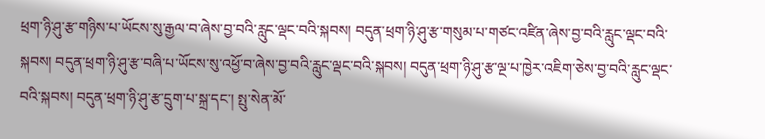ཕྲག་ཉི་ཤུ་རྩ་གཉིས་པ་ཡོངས་སུ་རྒྱལ་བ་ཞེས་བྱ་བའི་རླུང་ལྡང་བའི་སྐབས། བདུན་ཕྲག་ཉི་ཤུ་རྩ་གསུམ་པ་གཙང་འཛིན་ཞེས་བྱ་བའི་རླུང་ལྡང་བའི་སྐབས། བདུན་ཕྲག་ཉི་ཤུ་རྩ་བཞི་པ་ཡོངས་སུ་འཕྱོ་བ་ཞེས་བྱ་བའི་རླུང་ལྡང་བའི་སྐབས། བདུན་ཕྲག་ཉི་ཤུ་རྩ་ལྔ་པ་ཁྱེར་འཇིག་ཅེས་བྱ་བའི་རླུང་ལྡང་བའི་སྐབས། བདུན་ཕྲག་ཉི་ཤུ་རྩ་དྲུག་པ་སྐྲ་དང་། སྤུ་སེན་མོ་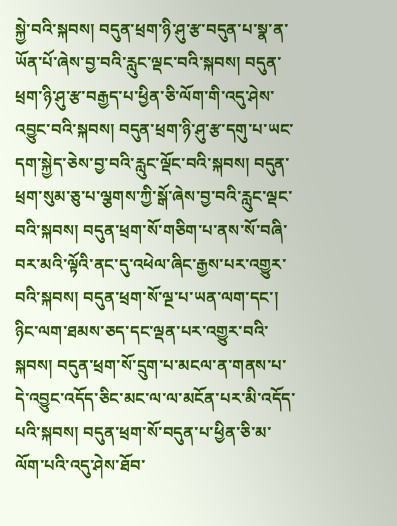སྐྱེ་བའི་སྐབས། བདུན་ཕྲག་ཉི་ཤུ་རྩ་བདུན་པ་སྣ་ན་ཡོན་པོ་ཞེས་བྱ་བའི་རླུང་ལྡང་བའི་སྐབས། བདུན་ཕྲག་ཉི་ཤུ་རྩ་བརྒྱད་པ་ཕྱིན་ཅི་ལོག་གི་འདུ་ཤེས་འབྱུང་བའི་སྐབས། བདུན་ཕྲག་ཉི་ཤུ་རྩ་དགུ་པ་ཡང་དག་སྐྱེད་ཅེས་བྱ་བའི་རླུང་ལྡོང་བའི་སྐབས། བདུན་ཕྲག་སུམ་ཅུ་པ་ལྕགས་ཀྱི་སྒོ་ཞེས་བྱ་བའི་རླུང་ལྡང་བའི་སྐབས། བདུན་ཕྲག་སོ་གཅིག་པ་ནས་སོ་བཞི་བར་མའི་ལྟོའི་ནང་དུ་འཕེལ་ཞིང་རྒྱས་པར་འགྱུར་བའི་སྐབས། བདུན་ཕྲག་སོ་ལྔ་པ་ཡན་ལག་དང་། ཉིང་ལག་ཐམས་ཅད་དང་ལྡན་པར་འགྱུར་བའི་སྐབས། བདུན་ཕྲག་སོ་དྲུག་པ་མངལ་ན་གནས་པ་དེ་འབྱུང་འདོད་ཅིང་མང་ལ་ལ་མངོན་པར་མི་འདོད་པའི་སྐབས། བདུན་ཕྲག་སོ་བདུན་པ་ཕྱིན་ཅི་མ་ལོག་པའི་འདུ་ཤེས་ཐོབ་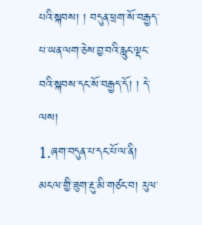པའི་སྐབས། ། བདུན་ཕྲག་སོ་བརྒྱད་པ་ཡན་ལག་ཅེས་བྱ་བའི་རླུང་ལྡང་བའི་སྐབས་དང་སོ་བརྒྱད་དོ། ། དེ་ལས།
1.ཞག་བདུན་པ་དང་པོ་ལ་ནི། མངལ་གྱི་ཟུག་རྔུ་མི་གཙང་བ། རུལ་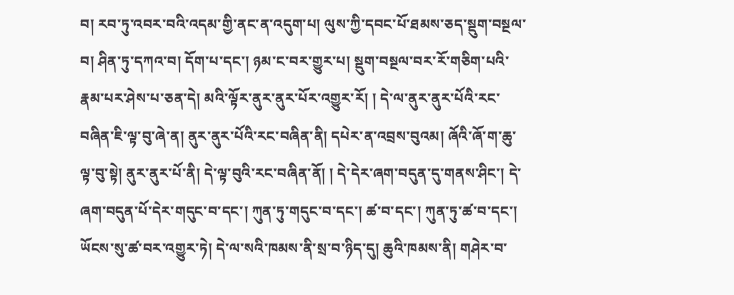བ། རབ་ཏུ་འབར་བའི་འདམ་གྱི་ནང་ན་འདུག་པ། ལུས་ཀྱི་དབང་པོ་ཐམས་ཅད་སྡུག་བསྔལ་བ། ཤིན་ཏུ་དཀའ་བ། དོག་པ་དང་། ཉམ་ང་བར་གྱུར་པ། སྡུག་བསྔལ་བར་རོ་གཅིག་པའི་རྣམ་པར་ཤེས་པ་ཅན་དེ། མའི་ལྟོར་ནུར་ནུར་པོར་འགྱུར་རོ། ། དེ་ལ་ནུར་ནུར་པོའི་རང་བཞིན་ཇི་ལྟ་བུ་ཞེ་ན། ནུར་ནུར་པོའི་རང་བཞིན་ནི། དཔེར་ན་འབྲས་བུའམ། ཞོའི་ཞོ་ག་ཆུ་ལྟ་བུ་སྟེ། ནུར་ནུར་པོ་ནི། དེ་ལྟ་བུའི་རང་བཞིན་ནོ། ། དེ་དེར་ཞག་བདུན་དུ་གནས་ཤིང་། དེ་ཞག་བདུན་པོ་དེར་གདུང་བ་དང་། ཀུན་ཏུ་གདུང་བ་དང་། ཚ་བ་དང་། ཀུན་ཏུ་ཚ་བ་དང་། ཡོངས་སུ་ཚ་བར་འགྱུར་ཏེ། དེ་ལ་སའི་ཁམས་ནི་སྲ་བ་ཉིད་དུ། ཆུའི་ཁམས་ནི། གཤེར་བ་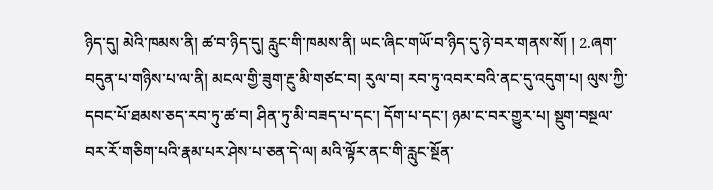ཉིད་དུ། མེའི་ཁམས་ནི། ཚ་བ་ཉིད་དུ། རླུང་གི་ཁམས་ནི། ཡང་ཞིང་གཡོ་བ་ཉིད་དུ་ཉེ་བར་གནས་སོ། ། 2.ཞག་བདུན་པ་གཉིས་པ་ལ་ནི། མངལ་གྱི་ཟུག་རྔུ་མི་གཙང་བ། རུལ་བ། རབ་ཏུ་འབར་བའི་ནང་དུ་འདུག་པ། ལུས་ཀྱི་དབང་པོ་ཐམས་ཅད་རབ་ཏུ་ཚ་བ། ཤིན་ཏུ་མི་བཟད་པ་དང་། དོག་པ་དང་། ཉམ་ང་བར་གྱུར་པ། སྡུག་བསྔལ་བར་རོ་གཅིག་པའི་རྣམ་པར་ཤེས་པ་ཅན་དེ་ལ། མའི་ལྟོར་ནང་གི་རླུང་སྔོན་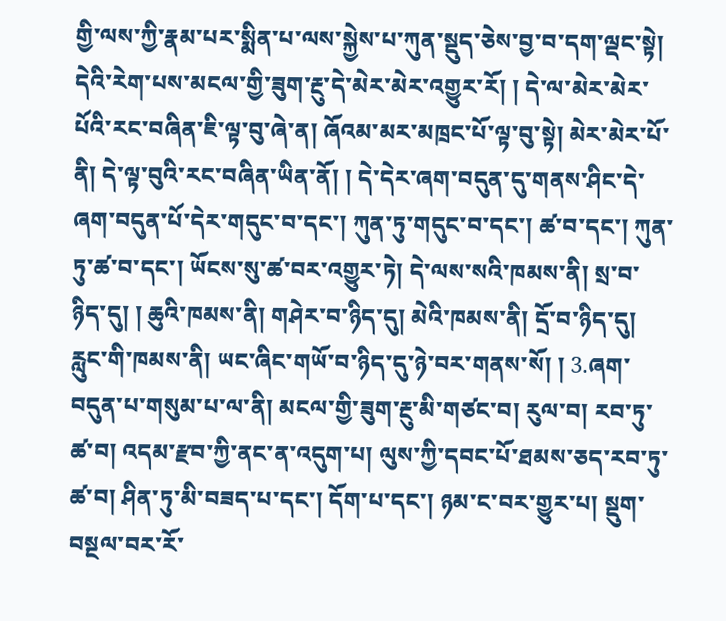གྱི་ལས་ཀྱི་རྣམ་པར་སྨིན་པ་ལས་སྐྱེས་པ་ཀུན་སྡུད་ཅེས་བྱ་བ་དག་ལྡང་སྟེ། དེའི་རེག་པས་མངལ་གྱི་ཟུག་རྔུ་དེ་མེར་མེར་འགྱུར་རོ། ། དེ་ལ་མེར་མེར་པོའི་རང་བཞིན་ཇི་ལྟ་བུ་ཞེ་ན། ཞོའམ་མར་མཁྲང་པོ་ལྟ་བུ་སྟེ། མེར་མེར་པོ་ནི། དེ་ལྟ་བུའི་རང་བཞིན་ཡིན་ནོ། ། དེ་དེར་ཞག་བདུན་དུ་གནས་ཤིང་དེ་ཞག་བདུན་པོ་དེར་གདུང་བ་དང་། ཀུན་ཏུ་གདུང་བ་དང་། ཚ་བ་དང་། ཀུན་ཏུ་ཚ་བ་དང་། ཡོངས་སུ་ཚ་བར་འགྱུར་ཏེ། དེ་ལས་སའི་ཁམས་ནི། སྲ་བ་ཉིད་དུ། ། ཆུའི་ཁམས་ནི། གཤེར་བ་ཉིད་དུ། མེའི་ཁམས་ནི། དྲོ་བ་ཉིད་དུ། རླུང་གི་ཁམས་ནི། ཡང་ཞིང་གཡོ་བ་ཉིད་དུ་ཉེ་བར་གནས་སོ། ། 3.ཞག་བདུན་པ་གསུམ་པ་ལ་ནི། མངལ་གྱི་ཟུག་རྔུ་མི་གཙང་བ། རུལ་བ། རབ་ཏུ་ཚ་བ། འདམ་རྫབ་ཀྱི་ནང་ན་འདུག་པ། ལུས་ཀྱི་དབང་པོ་ཐམས་ཅད་རབ་ཏུ་ཚ་བ། ཤིན་ཏུ་མི་བཟད་པ་དང་། དོག་པ་དང་། ཉམ་ང་བར་གྱུར་པ། སྡུག་བསྔལ་བར་རོ་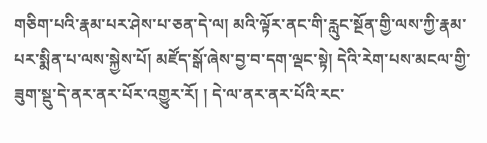གཅིག་པའི་རྣམ་པར་ཤེས་པ་ཅན་དེ་ལ། མའི་ལྟོར་ནང་གི་རླུང་སྔོན་གྱི་ལས་ཀྱི་རྣམ་པར་སྨིན་པ་ལས་སྐྱེས་པོ། མཛོད་སྒོ་ཞེས་བྱ་བ་དག་ལྡང་སྟེ། དེའི་རེག་པས་མངལ་གྱི་ཟུག་སྡུ་དེ་ནར་ནར་པོར་འགྱུར་རོ། ། དེ་ལ་ནར་ནར་པོའི་རང་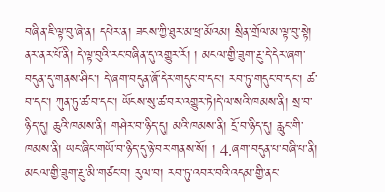བཞིན་ཇི་ལྟ་བུ་ཞེ་ན། དཔེར་ན། ཟངས་ཀྱི་ཐུར་མ་ཕྲ་མོའམ། སྲིན་གྲོལ་མ་ལྟ་བུ་སྟེ། ནར་ནར་པོ་ནི། དེ་ལྟ་བུའི་རང་བཞིན་དུ་འགྱུར་རོ། ། མངལ་གྱི་ཟུག་རྔུ་དེ་དེར་ཞག་བདུན་དུ་གནས་ཤིང་། དེ་ཞག་བདུན་ཞོ་དེར་གདུང་བ་དང་། རབ་ཏུ་གདུང་བ་དང་། ཚ་བ་དང་། ཀུན་ཏུ་ཚ་བ་དང་། ཡོངས་སུ་ཚ་བར་འགྱུར་ཏེ།དེ་ལ་སའི་ཁམས་ནི། སྲ་བ་ཉིད་དུ། ཆུའི་ཁམས་ནི། གཤེར་བ་ཉིད་དུ། མའི་ཁམས་ནི། དྲོ་བ་ཉིད་དུ། རླུང་གི་ཁམས་ནི། ཡང་ཞིང་གཡོ་བ་ཉིད་དུ་ཉེ་བར་གནས་སོ། ། 4.ཞག་བདུན་པ་བཞི་པ་ནི། མངལ་གྱི་ཟུག་རྔུ་མི་གཙང་བ། རུལ་བ། རབ་ཏུ་འབར་བའི་འདམ་གྱི་ནང་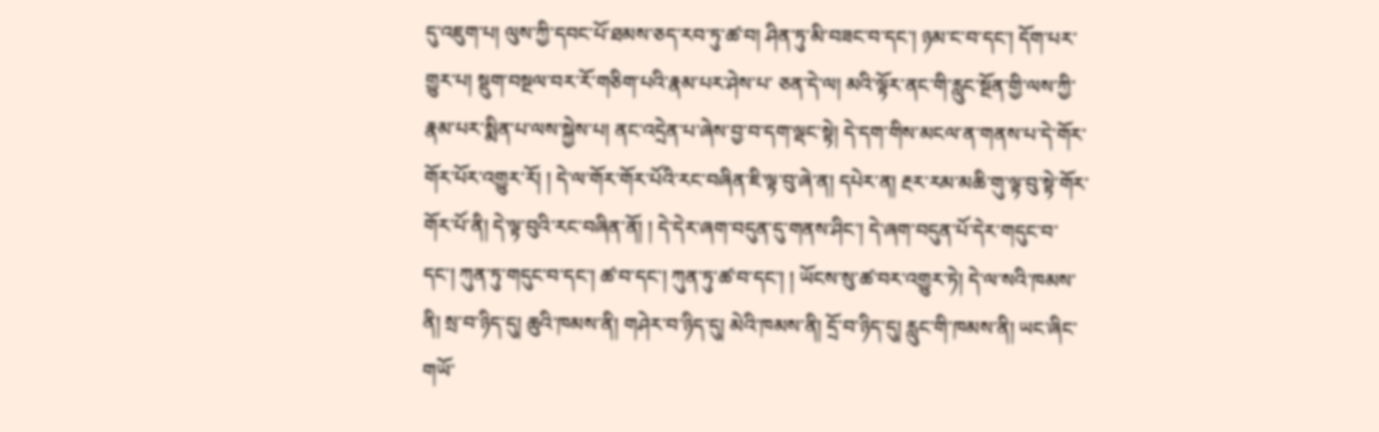དུ་འཇུག་པ། ལུས་ཀྱི་དབང་པོ་ཐམས་ཅད་རབ་ཏུ་ཚ་བ། ཤིན་ཏུ་མི་བཟང་བ་དང་། ཉམ་ང་བ་དང་། དོག་པར་གྱུར་པ། སྡུག་བསྔལ་བར་རོ་གཅིག་པའི་རྣམ་པར་ཤེས་པ་ ཅན་དེ་ལ། མའི་ལྟོར་ནང་གི་རླུང་སྔོན་གྱི་ལས་ཀྱི་རྣམ་པར་སྨིན་པ་ལས་སྐྱེས་པ། ནང་འདྲེན་པ་ཞེས་བྱ་བ་དག་ལྡང་སྟེ། དེ་དག་གིས་མངལ་ན་གནས་པ་དེ་གོར་གོར་པོར་འགྱུར་རོ། ། དེ་ལ་གོར་གོར་པོའི་རང་བཞིན་ཇི་ལྟ་བུ་ཞེ་ན། དཔེར་ན། རྔར་རམ་མཆི་གུ་ལྟ་བུ་སྟེ་གོར་གོར་པོ་ནི། དེ་ལྟ་བུའི་རང་བཞིན་ནོ། ། དེ་དེར་ཞག་བདུན་དུ་གནས་ཤིང་། དེ་ཞག་བདུན་པོ་དེར་གདུང་བ་དང་། ཀུན་ཏུ་གདུང་བ་དང་། ཚ་བ་དང་། ཀུན་ཏུ་ཚ་བ་དང་། ། ཡོངས་སུ་ཚ་བར་འགྱུར་ཏེ། དེ་ལ་སའི་ཁམས་ནི། སྲ་བ་ཉིད་དུ། ཆུའི་ཁམས་ནི། གཤེར་བ་ཉིད་དུ། མེའི་ཁམས་ནི། དྲོ་བ་ཉིད་དུ། རླུང་གི་ཁམས་ནི། ཡང་ཞིང་གཡོ་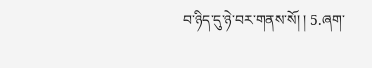བ་ཉིད་དུ་ཉེ་བར་གནས་སོ། ། 5.ཞག་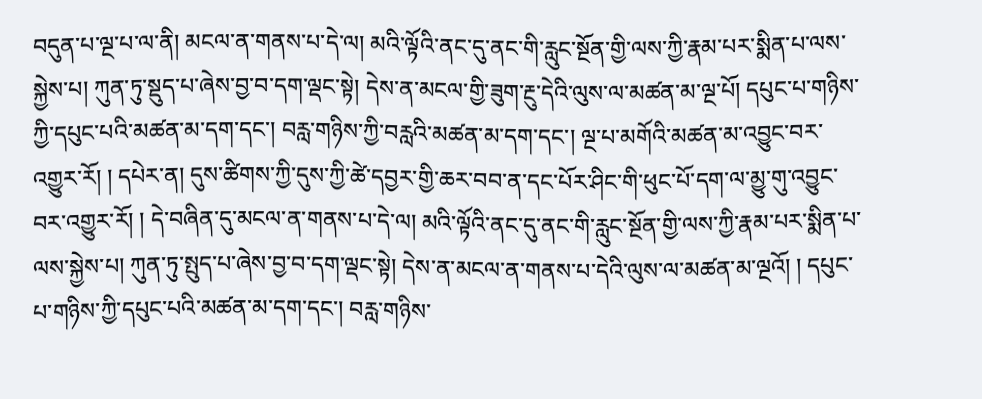བདུན་པ་ལྔ་པ་ལ་ནི། མངལ་ན་གནས་པ་དེ་ལ། མའི་ལྟོའི་ནང་དུ་ནང་གི་རླུང་སྔོན་གྱི་ལས་ཀྱི་རྣམ་པར་སྨིན་པ་ལས་སྐྱེས་པ། ཀུན་ཏུ་སྡུད་པ་ཞེས་བྱ་བ་དག་ལྡང་སྟེ། དེས་ན་མངལ་གྱི་ཟུག་རྔུ་དེའི་ལུས་ལ་མཚན་མ་ལྔ་པོ། དཔུང་པ་གཉིས་ཀྱི་དཔུང་པའི་མཚན་མ་དག་དང་། བརླ་གཉིས་ཀྱི་བརླའི་མཚན་མ་དག་དང་། ལྔ་པ་མགོའི་མཚན་མ་འབྱུང་བར་འགྱུར་རོ། ། དཔེར་ན། དུས་ཚིགས་ཀྱི་དུས་ཀྱི་ཚེ་དབྱར་གྱི་ཆར་བབ་ན་དང་པོར་ཤིང་གི་ཕུང་པོ་དག་ལ་མྱུ་གུ་འབྱུང་བར་འགྱུར་རོ། ། དེ་བཞིན་དུ་མངལ་ན་གནས་པ་དེ་ལ། མའི་ལྟོའི་ནང་དུ་ནང་གི་རླུང་སྔོན་གྱི་ལས་ཀྱི་རྣམ་པར་སྨིན་པ་ལས་སྐྱེས་པ། ཀུན་ཏུ་སྤུད་པ་ཞེས་བྱ་བ་དག་ལྡང་སྟེ། དེས་ན་མངལ་ན་གནས་པ་དེའི་ལུས་ལ་མཚན་མ་ལྔའོ། ། དཔུང་པ་གཉིས་ཀྱི་དཔུང་པའི་མཚན་མ་དག་དང་། བརླ་གཉིས་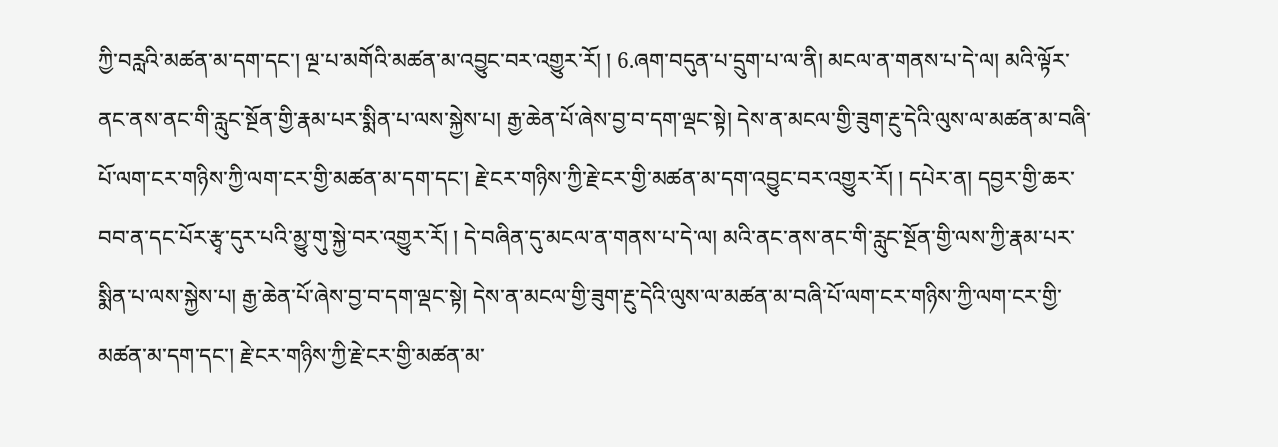ཀྱི་བརླའི་མཚན་མ་དག་དང་། ལྔ་པ་མགོའི་མཚན་མ་འབྱུང་བར་འགྱུར་རོ། ། 6.ཞག་བདུན་པ་དྲུག་པ་ལ་ནི། མངལ་ན་གནས་པ་དེ་ལ། མའི་ལྟོར་ནང་ནས་ནང་གི་རླུང་སྔོན་གྱི་རྣམ་པར་སྨིན་པ་ལས་སྐྱེས་པ། རྒྱ་ཆེན་པོ་ཞེས་བྱ་བ་དག་ལྡང་སྟེ། དེས་ན་མངལ་གྱི་ཟུག་རྔུ་དེའི་ལུས་ལ་མཚན་མ་བཞི་པོ་ལག་ངར་གཉིས་ཀྱི་ལག་ངར་གྱི་མཚན་མ་དག་དང་། རྗེ་ངར་གཉིས་ཀྱི་རྗེ་ངར་གྱི་མཚན་མ་དག་འབྱུང་བར་འགྱུར་རོ། ། དཔེར་ན། དབྱར་གྱི་ཆར་བབ་ན་དང་པོར་རྩྭ་དུར་པའི་མྱུ་གུ་སྐྱེ་བར་འགྱུར་རོ། ། དེ་བཞིན་དུ་མངལ་ན་གནས་པ་དེ་ལ། མའི་ནང་ནས་ནང་གི་རླུང་སྔོན་གྱི་ལས་ཀྱི་རྣམ་པར་སྨིན་པ་ལས་སྐྱེས་པ། རྒྱ་ཆེན་པོ་ཞེས་བྱ་བ་དག་ལྡང་སྟེ། དེས་ན་མངལ་གྱི་ཟུག་རྔུ་དེའི་ལུས་ལ་མཚན་མ་བཞི་པོ་ལག་ངར་གཉིས་ཀྱི་ལག་ངར་གྱི་མཚན་མ་དག་དང་། རྗེ་ངར་གཉིས་ཀྱི་རྗེ་ངར་གྱི་མཚན་མ་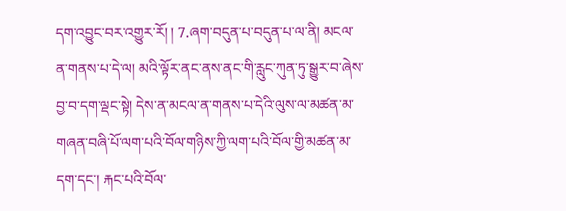དག་འབྱུང་བར་འགྱུར་རོ། ། 7.ཞག་བདུན་པ་བདུན་པ་ལ་ནི། མངལ་ན་གནས་པ་དེ་ལ། མའི་ལྟོར་ནང་ནས་ནང་གི་རླུང་ཀུན་ཏུ་སྒྱུར་བ་ཞེས་བྱ་བ་དག་ལྡང་སྟེ། དེས་ན་མངལ་ན་གནས་པ་དེའི་ལུས་ལ་མཚན་མ་གཞན་བཞི་པོ་ལག་པའི་བོལ་གཉིས་ཀྱི་ལག་པའི་བོལ་གྱི་མཚན་མ་དག་དང་། རྐང་པའི་བོལ་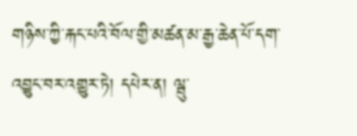གཉིས་ཀྱི་རྐང་པའི་བོལ་གྱི་མཚན་མ་རྒྱ་ཆེན་པོ་དག་འབྱུང་བར་འགྱུར་ཏེ། དཔེར་ན། ལྦུ་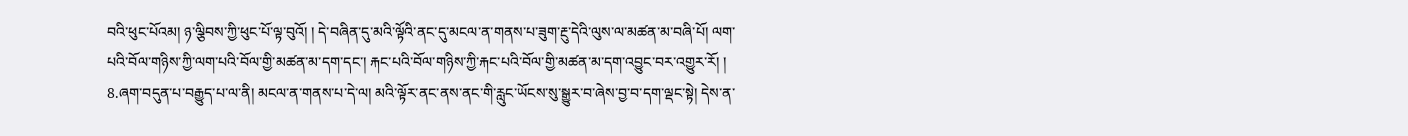བའི་ཕུང་པོའམ། ཉ་ལྕིབས་ཀྱི་ཕུང་པོ་ལྟ་བུའོ། ། དེ་བཞིན་དུ་མའི་ལྟོའི་ནང་དུ་མངལ་ན་གནས་པ་ཟུག་རྔུ་དེའི་ལུས་ལ་མཚན་མ་བཞི་པོ། ལག་པའི་བོལ་གཉིས་ཀྱི་ལག་པའི་བོལ་གྱི་མཚན་མ་དག་དང་། རྐང་པའི་བོལ་གཉིས་ཀྱི་རྐང་པའི་བོལ་གྱི་མཚན་མ་དག་འབྱུང་བར་འགྱུར་རོ། ། 8.ཞག་བདུན་པ་བརྒྱུད་པ་ལ་ནི། མངལ་ན་གནས་པ་དེ་ལ། མའི་ལྟོར་ནང་ནས་ནང་གི་རླུང་ཡོངས་སུ་སྒྱུར་བ་ཞེས་བྱ་བ་དག་ལྡང་སྟེ། དེས་ན་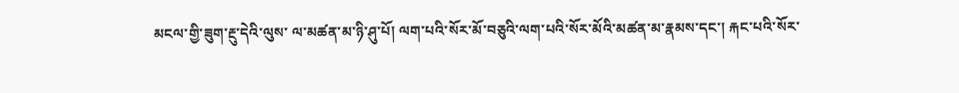མངལ་གྱི་ཟུག་རྔུ་དེའི་ལུས་ ལ་མཚན་མ་ཉི་ཤུ་པོ། ལག་པའི་སོར་མོ་བཅུའི་ལག་པའི་སོར་མོའི་མཚན་མ་རྣམས་དང་། རྐང་པའི་སོར་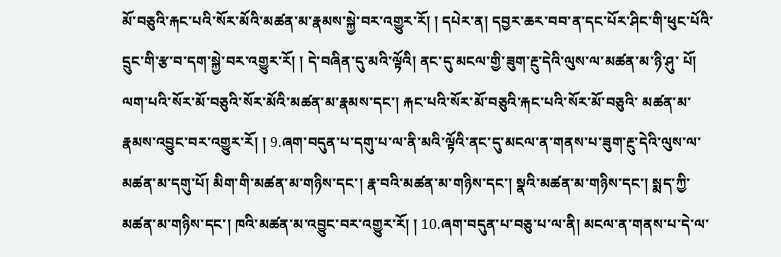མོ་བཅུའི་རྐང་པའི་སོར་མོའི་མཚན་མ་རྣམས་སྐྱེ་བར་འགྱུར་རོ། ། དཔེར་ན། དབྱར་ཆར་བབ་ན་དང་པོར་ཤིང་གི་ཕུང་པོའི་དྲུང་གི་རྩ་བ་དག་སྐྱེ་བར་འགྱུར་རོ། ། དེ་བཞིན་དུ་མའི་ལྟོའི། ནང་དུ་མངལ་གྱི་ཟུག་རྔུ་དེའི་ལུས་ལ་མཚན་མ་ཉི་ཤུ་ པོ། ལག་པའི་སོར་མོ་བཅུའི་སོར་མོའི་མཚན་མ་རྣམས་དང་། རྐང་པའི་སོར་མོ་བཅུའི་རྐང་པའི་སོར་མོ་བཅུའི་ མཚན་མ་རྣམས་འབྱུང་བར་འགྱུར་རོ། ། 9.ཞག་བདུན་པ་དགུ་པ་ལ་ནི་མའི་ལྟོའི་ནང་དུ་མངལ་ན་གནས་པ་ཟུག་རྔུ་དེའི་ལུས་ལ་མཚན་མ་དགུ་པོ། མིག་གི་མཚན་མ་གཉིས་དང་། རྣ་བའི་མཚན་མ་གཉིས་དང་། སྣའི་མཚན་མ་གཉིས་དང་། སྨད་ཀྱི་མཚན་མ་གཉིས་དང་། ཁའི་མཚན་མ་འབྱུང་བར་འགྱུར་རོ། ། 10.ཞག་བདུན་པ་བཅུ་པ་ལ་ནི། མངལ་ན་གནས་པ་དེ་ལ་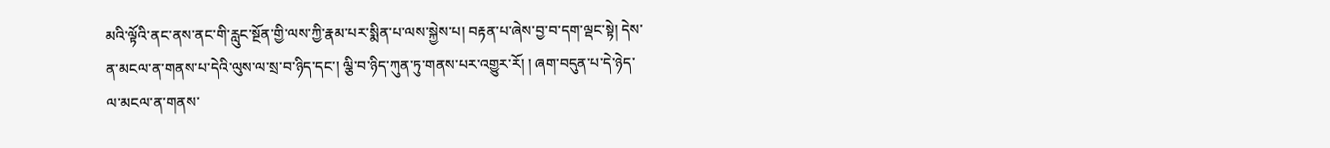མའི་ལྟོའི་ནང་ནས་ནང་གི་རླུང་སྔོན་གྱི་ལས་ཀྱི་རྣམ་པར་སྨིན་པ་ལས་སྐྱེས་པ། བརྟན་པ་ཞེས་བྱ་བ་དག་ལྡང་སྟེ། དེས་ན་མངལ་ན་གནས་པ་དེའི་ལུས་ལ་སྲ་བ་ཉིད་དང་། ལྕི་བ་ཉིད་ཀུན་ཏུ་གནས་པར་འགྱུར་རོ། ། ཞག་བདུན་པ་དེ་ཉེད་ལ་མངལ་ན་གནས་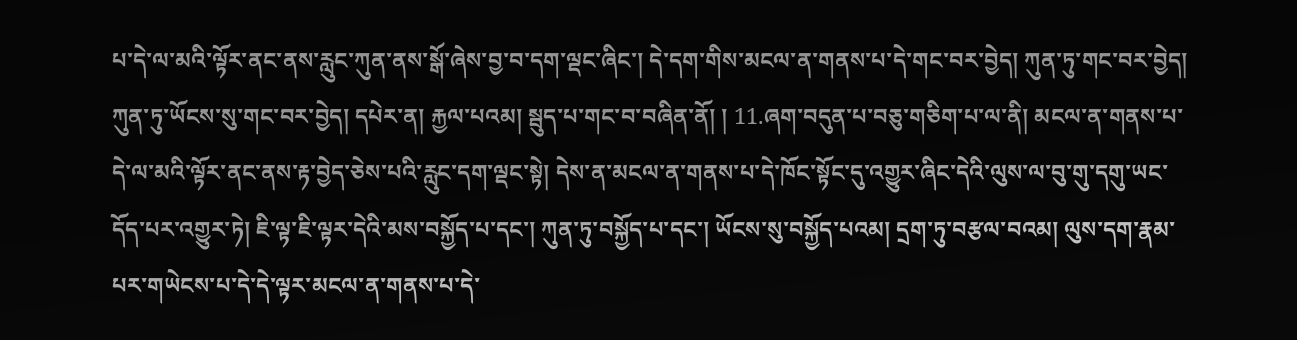པ་དེ་ལ་མའི་ལྟོར་ནང་ནས་རླུང་ཀུན་ནས་སྒོ་ཞེས་བྱ་བ་དག་ལྡང་ཞིང་། དེ་དག་གིས་མངལ་ན་གནས་པ་དེ་གང་བར་བྱེད། ཀུན་ཏུ་གང་བར་བྱེད། ཀུན་ཏུ་ཡོངས་སུ་གང་བར་བྱེད། དཔེར་ན། རྐྱལ་པའམ། སྦུད་པ་གང་བ་བཞིན་ནོ། ། 11.ཞག་བདུན་པ་བཅུ་གཅིག་པ་ལ་ནི། མངལ་ན་གནས་པ་དེ་ལ་མའི་ལྟོར་ནང་ནས་རྟ་བྱེད་ཅེས་པའི་རླུང་དག་ལྡང་སྟེ། དེས་ན་མངལ་ན་གནས་པ་དེ་ཁོང་སྟོང་དུ་འགྱུར་ཞིང་དེའི་ལུས་ལ་བུ་གུ་དགུ་ཡང་དོད་པར་འགྱུར་ཏེ། ཇི་ལྟ་ཇི་ལྟར་དེའི་མས་བསྐྱོད་པ་དང་། ཀུན་ཏུ་བསྐྱོད་པ་དང་། ཡོངས་སུ་བསྐྱོད་པའམ། དྲག་ཏུ་བརྩལ་བའམ། ལུས་དག་རྣམ་པར་གཡེངས་པ་དེ་དེ་ལྟར་མངལ་ན་གནས་པ་དེ་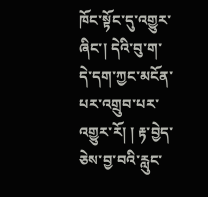ཁོང་སྟོང་དུ་འགྱུར་ཞིང་། དེའི་བུ་ག་དེ་དག་ཀྱང་མངོན་པར་འགྲུབ་པར་འགྱུར་རོ། ། རྟ་བྱེད་ཅེས་བྱ་བའི་རླུང་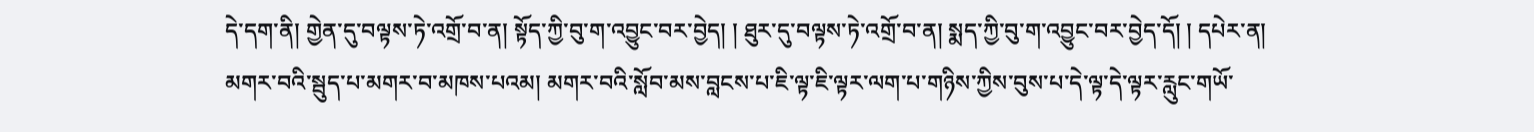དེ་དག་ནི། གྱེན་དུ་བལྟས་ཏེ་འགྲོ་བ་ན། སྟོད་ཀྱི་བུ་ག་འབྱུང་བར་བྱེད། ། ཐུར་དུ་བལྟས་ཏེ་འགྲོ་བ་ན། སྨད་ཀྱི་བུ་ག་འབྱུང་བར་བྱེད་དོ། ། དཔེར་ན། མགར་བའི་སྦུད་པ་མགར་བ་མཁས་པའམ། མགར་བའི་སློབ་མས་བླངས་པ་ཇི་ལྟ་ཇི་ལྟར་ལག་པ་གཉིས་ཀྱིས་བུས་པ་དེ་ལྟ་དེ་ལྟར་རླུང་གཡོ་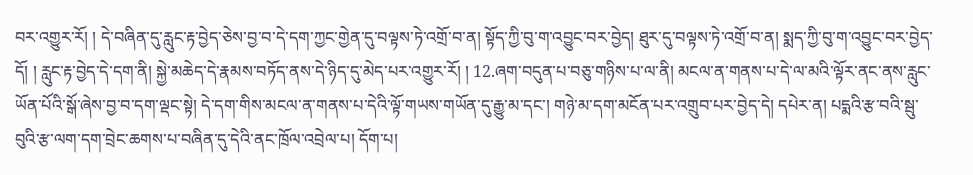བར་འགྱུར་རོ། ། དེ་བཞིན་དུ་རླུང་རྟ་བྱེད་ཅེས་བྱ་བ་དེ་དག་ཀྱང་གྱེན་དུ་བལྟས་ཏེ་འགྲོ་བ་ན། སྟོད་ཀྱི་བུ་ག་འབྱུང་བར་བྱེད། ཐུར་དུ་བལྟས་ཏེ་འགྲོ་བ་ན། སྨད་ཀྱི་བུ་ག་འབྱུང་བར་བྱེད་དོ། ། རླུང་རྟ་བྱེད་དེ་དག་ནི། སྐྱེ་མཆེད་དེ་རྣམས་བཏོད་ནས་དེ་ཉིད་དུ་མེད་པར་འགྱུར་རོ། ། 12.ཞག་བདུན་པ་བཅུ་གཉིས་པ་ལ་ནི། མངལ་ན་གནས་པ་དེ་ལ་མའི་ལྟོར་ནང་ནས་རླུང་ཡོན་པོའི་སྒོ་ཞེས་བྱ་བ་དག་ལྡང་སྟེ། དེ་དག་གིས་མངལ་ན་གནས་པ་དེའི་ལྟོ་གཡས་གཡོན་དུ་རྒྱུ་མ་དང་། གཉེ་མ་དག་མངོན་པར་འགྲུབ་པར་བྱེད་དེ། དཔེར་ན། པདྨའི་རྩ་བའི་སྦུ་བུའི་རྩ་ལག་དག་བྲེང་ཆགས་པ་བཞིན་དུ་དེའི་ནང་ཁྲོལ་འབྲེལ་པ། དོག་པ།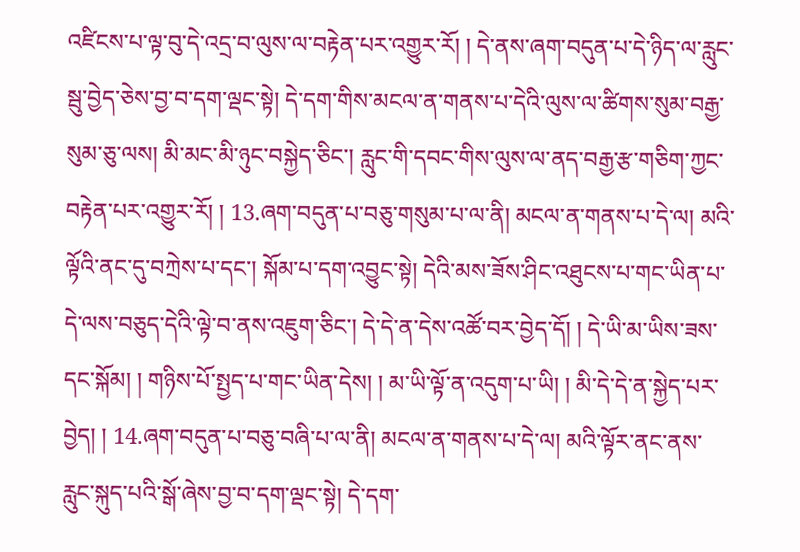འཛིངས་པ་ལྟ་བུ་དེ་འདྲ་བ་ལུས་ལ་བརྟེན་པར་འགྱུར་རོ། ། དེ་ནས་ཞག་བདུན་པ་དེ་ཉིད་ལ་རླུང་སྦུ་བྱེད་ཅེས་བྱ་བ་དག་ལྡང་སྟེ། དེ་དག་གིས་མངལ་ན་གནས་པ་དེའི་ལུས་ལ་ཚིགས་སུམ་བརྒྱ་སུམ་ཅུ་ལས། མི་མང་མི་ཉུང་བསྐྱེད་ཅིང་། རླུང་གི་དབང་གིས་ལུས་ལ་ནད་བརྒྱ་རྩ་གཅིག་ཀྱང་བརྟེན་པར་འགྱུར་རོ། ། 13.ཞག་བདུན་པ་བཅུ་གསུམ་པ་ལ་ནི། མངལ་ན་གནས་པ་དེ་ལ། མའི་ལྟོའི་ནང་དུ་བཀྲེས་པ་དང་། སྐོམ་པ་དག་འབྱུང་སྟེ། དེའི་མས་ཟོས་ཤིང་འཐུངས་པ་གང་ཡིན་པ་དེ་ལས་བཅུད་དེའི་ལྟེ་བ་ནས་འཇུག་ཅིང་། དེ་དེ་ན་དེས་འཚོ་བར་བྱེད་དོ། ། དེ་ཡི་མ་ཡིས་ཟས་དང་སྐོམ། ། གཉིས་པོ་སྤྱད་པ་གང་ཡིན་དེས། ། མ་ཡི་ལྟོ་ན་འདུག་པ་ཡི། ། མི་དེ་དེ་ན་སྐྱེད་པར་བྱེད། ། 14.ཞག་བདུན་པ་བཅུ་བཞི་པ་ལ་ནི། མངལ་ན་གནས་པ་དེ་ལ། མའི་ལྟོར་ནང་ནས་རླུང་སྐུད་པའི་སྒོ་ཞེས་བྱ་བ་དག་ལྡང་སྟེ། དེ་དག་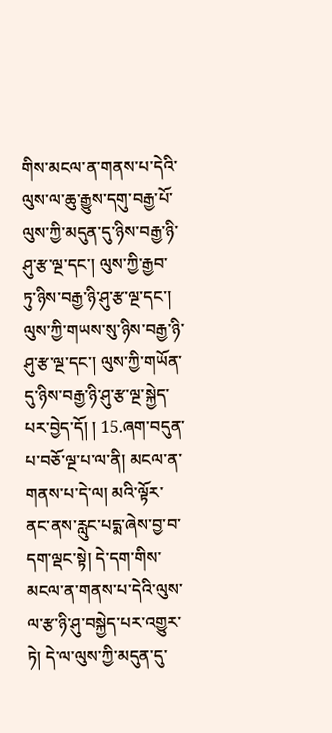གིས་མངལ་ན་གནས་པ་དེའི་ལུས་ལ་ཆུ་རྒྱུས་དགུ་བརྒྱ་པོ་ལུས་ཀྱི་མདུན་དུ་ཉིས་བརྒྱ་ཉི་ཤུ་རྩ་ལྔ་དང་། ལུས་ཀྱི་རྒྱབ་ཏུ་ཉིས་བརྒྱ་ཉི་ཤུ་རྩ་ལྔ་དང་། ལུས་ཀྱི་གཡས་སུ་ཉིས་བརྒྱ་ཉི་ཤུ་རྩ་ལྔ་དང་། ལུས་ཀྱི་གཡོན་དུ་ཉིས་བརྒྱ་ཉི་ཤུ་རྩ་ལྔ་སྐྱེད་པར་བྱེད་དོ། ། 15.ཞག་བདུན་པ་བཅོ་ལྔ་པ་ལ་ནི། མངལ་ན་གནས་པ་དེ་ལ། མའི་ལྟོར་ནང་ནས་རླུང་པདྨ་ཞེས་བྱ་བ་དག་ལྡང་སྟེ། དེ་དག་གིས་མངལ་ན་གནས་པ་དེའི་ལུས་ལ་རྩ་ཉི་ཤུ་བསྐྱེད་པར་འགྱུར་ཏེ། དེ་ལ་ལུས་ཀྱི་མདུན་དུ་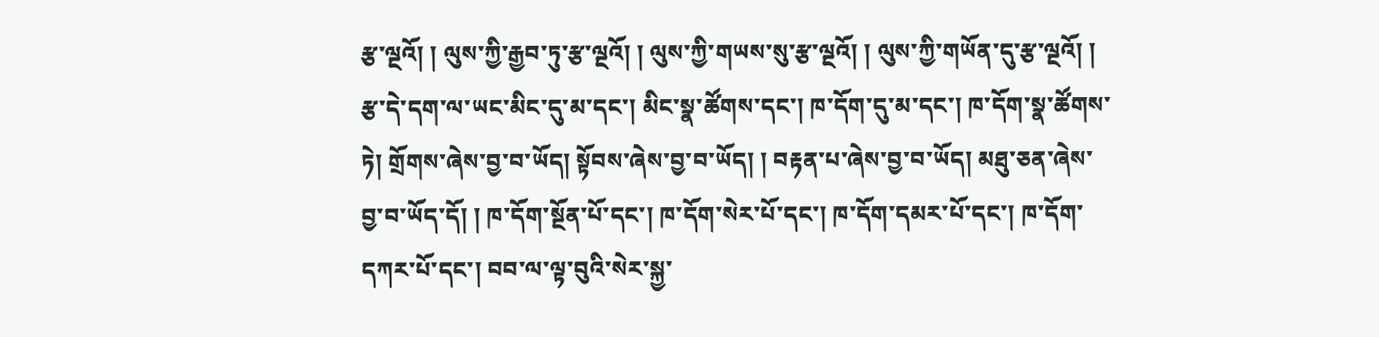རྩ་ལྔའོ། ། ལུས་ཀྱི་རྒྱབ་ཏུ་རྩ་ལྔའོ། ། ལུས་ཀྱི་གཡས་སུ་རྩ་ལྔའོ། ། ལུས་ཀྱི་གཡོན་དུ་རྩ་ལྔའོ། ། རྩ་དེ་དག་ལ་ཡང་མིང་དུ་མ་དང་། མིང་སྣ་ཚོགས་དང་། ཁ་དོག་དུ་མ་དང་། ཁ་དོག་སྣ་ཚོགས་ཏེ། གྲོགས་ཞེས་བྱ་བ་ཡོད། སྟོབས་ཞེས་བྱ་བ་ཡོད། ། བརྟན་པ་ཞེས་བྱ་བ་ཡོད། མཐུ་ཅན་ཞེས་བྱ་བ་ཡོད་དོ། ། ཁ་དོག་སྔོན་པོ་དང་། ཁ་དོག་སེར་པོ་དང་། ཁ་དོག་དམར་པོ་དང་། ཁ་དོག་དཀར་པོ་དང་། བབ་ལ་ལྟ་བུའི་སེར་སྐྱ་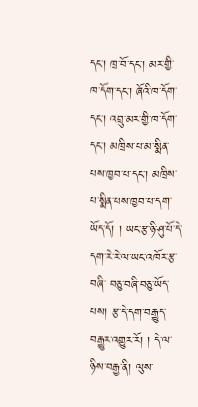དང་། ཁྲ་བོ་དང་། མར་གྱི་ཁ་དོག་དང་། ཞོའི་ཁ་དོག་དང་། འབྲུ་མར་གྱི་ཁ་དོག་དང་། མཁྲིས་པ་མ་སྨིན་ པས་ཁྱབ་པ་དང་། མཁྲིས་པ་སྨིན་པས་ཁྱབ་པ་དག་ཡོད་དོ། ། ཡང་རྩ་ཉི་ཤུ་པོ་དེ་དག་རེ་རེ་ལ་ཡང་འཁོར་རྩ་བཞི་ བཅུ་བཞི་བཅུ་ཡོད་པས། རྩ་དེ་དག་བརྒྱུད་བརྒྱུར་འགྱུར་རོ། ། དེ་ལ་ཉིས་བརྒྱ་ནི། ལུས་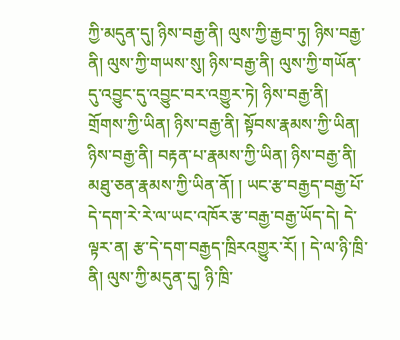ཀྱི་མདུན་དུ། ཉིས་བརྒྱ་ནི། ལུས་ཀྱི་རྒྱབ་ཏུ། ཉིས་བརྒྱ་ནི། ལུས་ཀྱི་གཡས་སུ། ཉིས་བརྒྱ་ནི། ལུས་ཀྱི་གཡོན་དུ་འབྱུང་དུ་འབྱུང་བར་འགྱུར་ཏེ། ཉིས་བརྒྱ་ནི། གྲོགས་ཀྱི་ཡིན། ཉིས་བརྒྱ་ནི། སྟོབས་རྣམས་ཀྱི་ཡིན། ཉིས་བརྒྱ་ནི། བརྟན་པ་རྣམས་ཀྱི་ཡིན། ཉིས་བརྒྱ་ནི། མཐུ་ཅན་རྣམས་ཀྱི་ཡིན་ནོ། ། ཡང་རྩ་བརྒྱད་བརྒྱ་པོ་དེ་དག་རེ་རེ་ལ་ཡང་འཁོར་རྩ་བརྒྱ་བརྒྱ་ཡོད་དེ། དེ་ལྟར་ན། རྩ་དེ་དག་བརྒྱད་ཁྲིརའགྱུར་རོ། ། དེ་ལ་ཉི་ཁྲི་ནི། ལུས་ཀྱི་མདུན་དུ། ཉི་ཁྲི་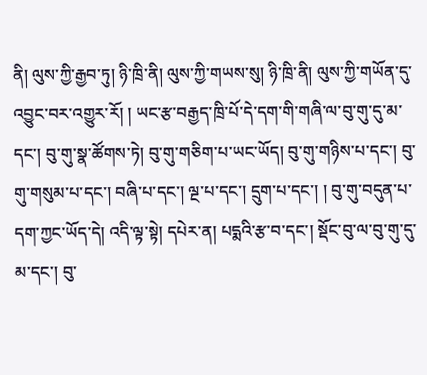ནི། ལུས་ཀྱི་རྒྱབ་ཏུ། ཉི་ཁྲི་ནི། ལུས་ཀྱི་གཡས་སུ། ཉི་ཁྲི་ནི། ལུས་ཀྱི་གཡོན་དུ་འབྱུང་བར་འགྱུར་རོ། ། ཡང་རྩ་བརྒྱད་ཁྲི་པོ་དེ་དག་གི་གཞི་ལ་བུ་གུ་དུ་མ་དང་། བུ་གུ་སྣ་ཚོགས་ཏེ། བུ་གུ་གཅིག་པ་ཡང་ཡོད། བུ་གུ་གཉིས་པ་དང་། བུ་གུ་གསུམ་པ་དང་། བཞི་པ་དང་། ལྔ་པ་དང་། དྲུག་པ་དང་། ། བུ་གུ་བདུན་པ་དག་ཀྱང་ཡོད་དེ། འདི་ལྟ་སྟེ། དཔེར་ན། པདྨའི་རྩ་བ་དང་། སྡོང་བུ་ལ་བུ་གུ་དུ་མ་དང་། བུ་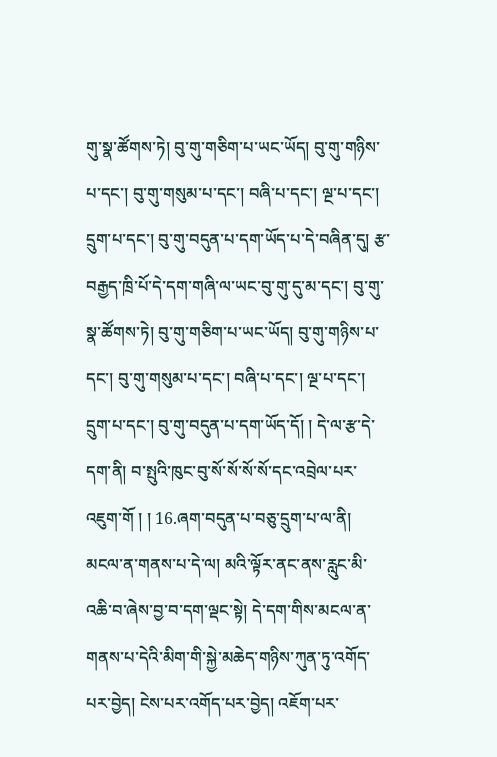གུ་སྣ་ཚོགས་ཏེ། བུ་གུ་གཅིག་པ་ཡང་ཡོད། བུ་གུ་གཉིས་པ་དང་། བུ་གུ་གསུམ་པ་དང་། བཞི་པ་དང་། ལྔ་པ་དང་། དྲུག་པ་དང་། བུ་གུ་བདུན་པ་དག་ཡོད་པ་དེ་བཞིན་དུ། རྩ་བརྒྱད་ཁྲི་པོ་དེ་དག་གཞི་ལ་ཡང་བུ་གུ་དུ་མ་དང་། བུ་གུ་སྣ་ཚོགས་ཏེ། བུ་གུ་གཅིག་པ་ཡང་ཡོད། བུ་གུ་གཉིས་པ་དང་། བུ་གུ་གསུམ་པ་དང་། བཞི་པ་དང་། ལྔ་པ་དང་། དྲུག་པ་དང་། བུ་གུ་བདུན་པ་དག་ཡོད་དོ། ། དེ་ལ་རྩ་དེ་དག་ནི། བ་སྤུའི་ཁུང་བུ་སོ་སོ་སོ་སོ་དང་འབྲེལ་པར་འཇུག་གོ ། ། 16.ཞག་བདུན་པ་བཅུ་དྲུག་པ་ལ་ནི། མངལ་ན་གནས་པ་དེ་ལ། མའི་ལྟོར་ནང་ནས་རླུང་མི་འཆི་བ་ཞེས་བྱ་བ་དག་ལྡང་སྟེ། དེ་དག་གིས་མངལ་ན་གནས་པ་དེའི་མིག་གི་སྐྱེ་མཆེད་གཉིས་ཀུན་ཏུ་འགོད་པར་བྱེད། ངེས་པར་འགོད་པར་བྱེད། འཇོག་པར་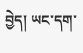བྱེད། ཡང་དག་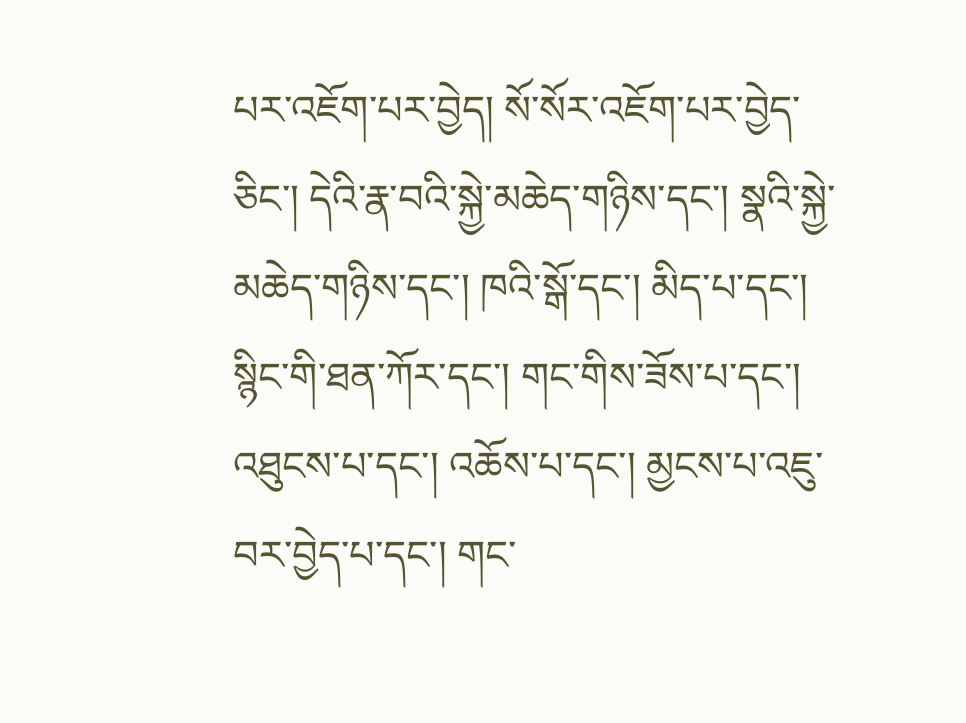པར་འཇོག་པར་བྱེད། སོ་སོར་འཇོག་པར་བྱེད་ཅིང་། དེའི་རྣ་བའི་སྐྱེ་མཆེད་གཉིས་དང་། སྣའི་སྐྱེ་མཆེད་གཉིས་དང་། ཁའི་སྒོ་དང་། མིད་པ་དང་། སྙིང་གི་ཐན་ཀོར་དང་། གང་གིས་ཟོས་པ་དང་། འཐུངས་པ་དང་། འཆོས་པ་དང་། མྱངས་པ་འཇུ་བར་བྱེད་པ་དང་། གང་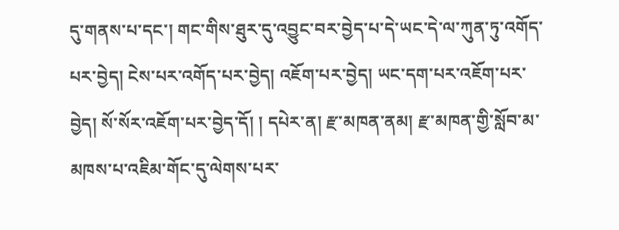དུ་གནས་པ་དང་། གང་གིས་ཐུར་དུ་འབྱུང་བར་བྱེད་པ་དེ་ཡང་དེ་ལ་ཀུན་ཏུ་འགོད་པར་བྱེད། ངེས་པར་འགོད་པར་བྱེད། འཇོག་པར་བྱེད། ཡང་དག་པར་འཇོག་པར་བྱེད། སོ་སོར་འཇོག་པར་བྱེད་དོ། ། དཔེར་ན། རྫ་མཁན་ནམ། རྫ་མཁན་གྱི་སློབ་མ་མཁས་པ་འཇིམ་གོང་དུ་ལེགས་པར་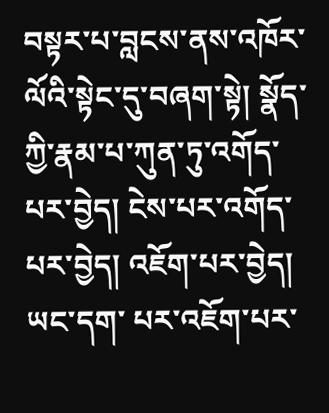བསྟར་པ་བླངས་ནས་འཁོར་ལོའི་སྟེང་དུ་བཞག་སྟེ། སྣོད་ཀྱི་རྣམ་པ་ཀུན་ཏུ་འགོད་པར་བྱེད། ངེས་པར་འགོད་པར་བྱེད། འཇོག་པར་བྱེད། ཡང་དག་ པར་འཇོག་པར་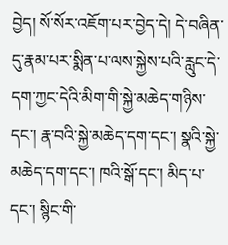བྱེད། སོ་སོར་འཇོག་པར་བྱེད་དེ། དེ་བཞིན་དུ་རྣམ་པར་སྨིན་པ་ལས་སྐྱེས་པའི་རླུང་དེ་དག་ཀྱང་དེའི་མིག་གི་སྐྱེ་མཆེད་གཉིས་དང་། རྣ་བའི་སྐྱེ་མཆེད་དག་དང་། སྣའི་སྐྱེ་མཆེད་དག་དང་། ཁའི་སྒོ་དང་། མིད་པ་དང་། སྙིང་གི་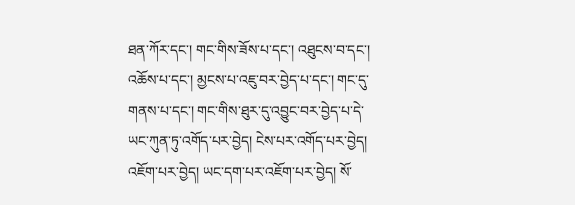ཐན་ཀོར་དང་། གང་གིས་ཟོས་པ་དང་། འཐུངས་བ་དང་། འཆོས་པ་དང་། མྱངས་པ་འཇུ་བར་བྱེད་པ་དང་། གང་དུ་གནས་པ་དང་། གང་གིས་ཐུར་དུ་འབྱུང་བར་བྱེད་པ་དེ་ཡང་ཀུན་ཏུ་འགོད་པར་བྱེད། ངེས་པར་འགོད་པར་བྱེད། འཇོག་པར་བྱེད། ཡང་དག་པར་འཇོག་པར་བྱེད། སོ་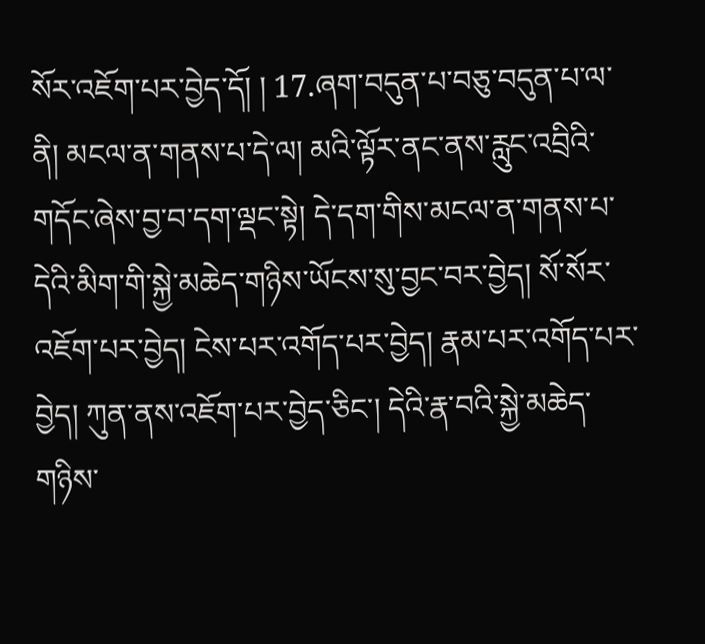སོར་འཇོག་པར་བྱེད་དོ། ། 17.ཞག་བདུན་པ་བཅུ་བདུན་པ་ལ་ནི། མངལ་ན་གནས་པ་དེ་ལ། མའི་ལྟོར་ནང་ནས་རླུང་འབྲིའི་གདོང་ཞེས་བྱ་བ་དག་ལྡང་སྟེ། དེ་དག་གིས་མངལ་ན་གནས་པ་དེའི་མིག་གི་སྐྱེ་མཆེད་གཉིས་ཡོངས་སུ་བྱང་བར་བྱེད། སོ་སོར་འཇོག་པར་བྱེད། ངེས་པར་འགོད་པར་བྱེད། རྣམ་པར་འགོད་པར་བྱེད། ཀུན་ནས་འཇོག་པར་བྱེད་ཅིང་། དེའི་རྣ་བའི་སྐྱེ་མཆེད་གཉིས་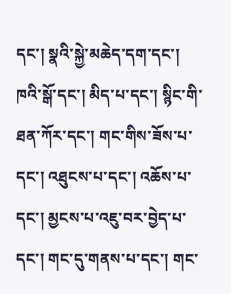དང་། སྣའི་སྐྱེ་མཆེད་དག་དང་། ཁའི་སྒོ་དང་། མིད་པ་དང་། སྙིང་གི་ཐན་ཀོར་དང་། གང་གིས་ཟོས་པ་དང་། འཐུངས་པ་དང་། འཆོས་པ་དང་། མྱངས་པ་འཇུ་བར་བྱེད་པ་དང་། གང་དུ་གནས་པ་དང་། གང་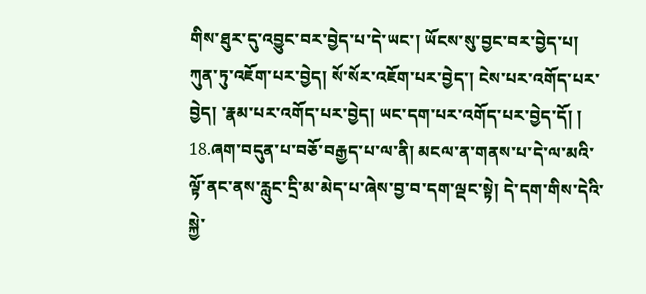གིས་ཐུར་དུ་འབྱུང་བར་བྱེད་པ་དེ་ཡང་། ཡོངས་སུ་བྱང་བར་བྱེད་པ། ཀུན་ཏུ་འཇོག་པར་བྱེད། སོ་སོར་འཇོག་པར་བྱེད་། ངེས་པར་འགོད་པར་བྱེད། ་རྣམ་པར་འགོད་པར་བྱེད། ཡང་དག་པར་འགོད་པར་བྱེད་དོ། ། 18.ཞག་བདུན་པ་བཅོ་བརྒྱད་པ་ལ་ནི། མངལ་ན་གནས་པ་དེ་ལ་མའི་ལྟོ་ནང་ནས་རླུང་དྲི་མ་མེད་པ་ཞེས་བྱ་བ་དག་ལྡང་སྟེ། དེ་དག་གིས་དེའི་སྐྱེ་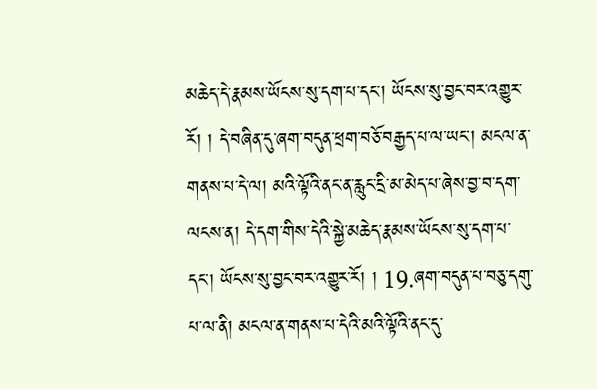མཆེད་དེ་རྣམས་ཡོངས་སུ་དག་པ་དང་། ཡོངས་སུ་བྱང་བར་འགྱུར་རོ། ། དེ་བཞིན་དུ་ཞག་བདུན་ཕྲག་བཅོ་བརྒྱད་པ་ལ་ཡང་། མངལ་ན་གནས་པ་དེ་ལ། མའི་ལྟོའི་ནང་ན་རླུང་དྲི་མ་མེད་པ་ཞེས་བྱ་བ་དག་ལངས་ན། དེ་དག་གིས་དེའི་སྐྱེ་མཆེད་རྣམས་ཡོངས་སུ་དག་པ་དང་། ཡོངས་སུ་བྱང་བར་འགྱུར་རོ། ། 19.ཞག་བདུན་པ་བཅུ་དགུ་པ་ལ་ནི། མངལ་ན་གནས་པ་དེའི་མའི་ལྟོའི་ནང་དུ་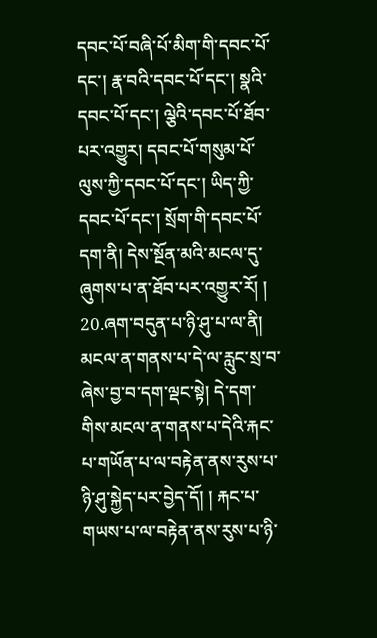དབང་པོ་བཞི་པོ་མིག་གི་དབང་པོ་དང་། རྣ་བའི་དབང་པོ་དང་། སྣའི་དབང་པོ་དང་། ལྕེའི་དབང་པོ་ཐོབ་པར་འགྱུར། དབང་པོ་གསུམ་པོ་ལུས་ཀྱི་དབང་པོ་དང་། ཡིད་ཀྱི་དབང་པོ་དང་། སྲོག་གི་དབང་པོ་དག་ནི། དེས་སྔོན་མའི་མངལ་དུ་ཞུགས་པ་ན་ཐོབ་པར་འགྱུར་རོ། ། 20.ཞག་བདུན་པ་ཉི་ཤུ་པ་ལ་ནི། མངལ་ན་གནས་པ་དེ་ལ་རླུང་སྲ་བ་ཞེས་བྱ་བ་དག་ལྡང་སྟེ། དེ་དག་གིས་མངལ་ན་གནས་པ་དེའི་རྐང་པ་གཡོན་པ་ལ་བརྟེན་ནས་རུས་པ་ཉི་ཤུ་སྐྱེད་པར་བྱེད་དོ། ། རྐང་པ་གཡས་པ་ལ་བརྟེན་ནས་རུས་པ་ཉི་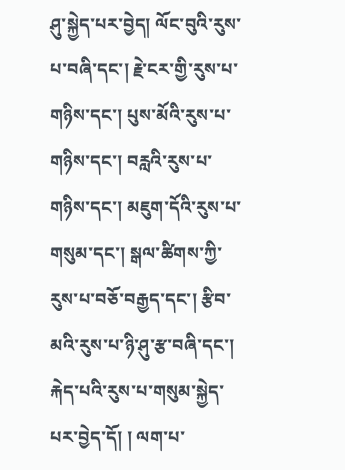ཤུ་སྐྱེད་པར་བྱེད། ལོང་བུའི་རུས་པ་བཞི་དང་། རྗེ་ངར་གྱི་རུས་པ་གཉིས་དང་། པུས་མོའི་རུས་པ་གཉིས་དང་། བརླའི་རུས་པ་གཉིས་དང་། མཇུག་དོའི་རུས་པ་གསུམ་དང་། སྒལ་ཚིགས་ཀྱི་རུས་པ་བཅོ་བརྒྱད་དང་། རྩིབ་མའི་རུས་པ་ཉི་ཤུ་རྩ་བཞི་དང་། རྐེད་པའི་རུས་པ་གསུམ་སྐྱེད་པར་བྱེད་དོ། ། ལག་པ་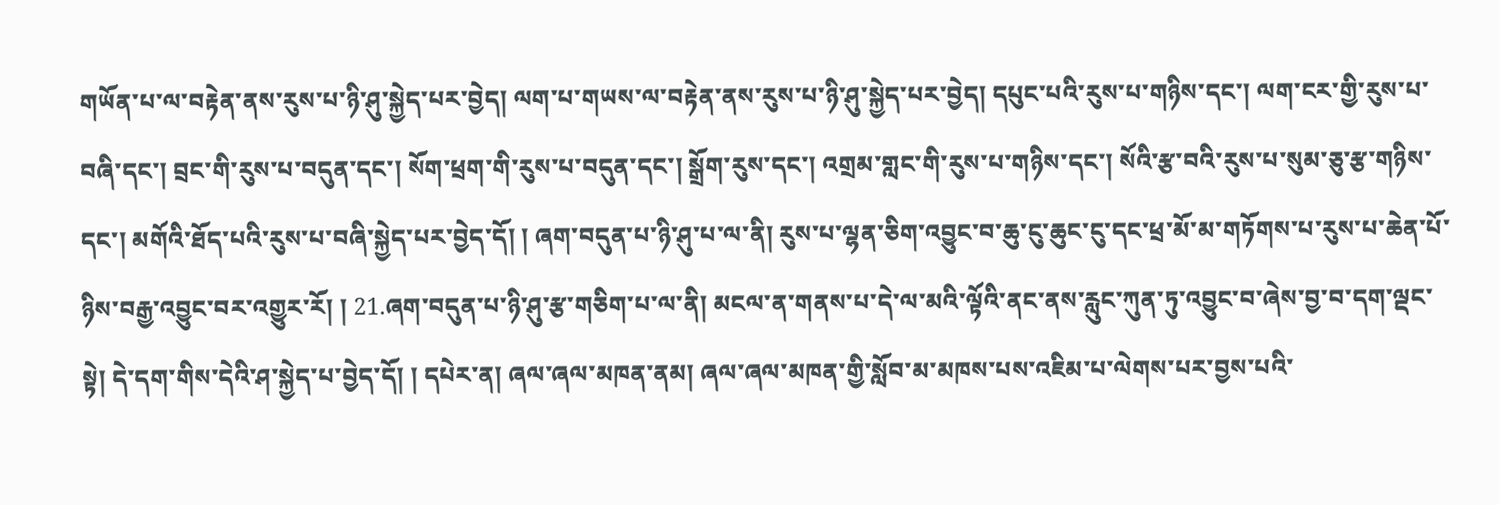གཡོན་པ་ལ་བརྟེན་ནས་རུས་པ་ཉི་ཤུ་སྐྱེད་པར་བྱེད། ལག་པ་གཡས་ལ་བརྟེན་ནས་རུས་པ་ཉི་ཤུ་སྐྱེད་པར་བྱེད། དཔུང་པའི་རུས་པ་གཉིས་དང་། ལག་ངར་གྱི་རུས་པ་བཞི་དང་། བྲང་གི་རུས་པ་བདུན་དང་། སོག་ཕྲག་གི་རུས་པ་བདུན་དང་། སྒྲོག་རུས་དང་། འགྲམ་གླང་གི་རུས་པ་གཉིས་དང་། སོའི་རྩ་བའི་རུས་པ་སུམ་ཅུ་རྩ་གཉིས་དང་། མགོའི་ཐོད་པའི་རུས་པ་བཞི་སྐྱེད་པར་བྱེད་དོ། ། ཞག་བདུན་པ་ཉི་ཤུ་པ་ལ་ནི། རུས་པ་ལྷན་ཅིག་འབྱུང་བ་ཆུ་ངུ་ཆུང་ངུ་དང་ཕྲ་མོ་མ་གཏོགས་པ་རུས་པ་ཆེན་པོ་ཉིས་བརྒྱ་འབྱུང་བར་འགྱུར་རོ། ། 21.ཞག་བདུན་པ་ཉི་ཤུ་རྩ་གཅིག་པ་ལ་ནི། མངལ་ན་གནས་པ་དེ་ལ་མའི་ལྟོའི་ནང་ནས་རླུང་ཀུན་ཏུ་འབྱུང་བ་ཞེས་བྱ་བ་དག་ལྡང་སྟེ། དེ་དག་གིས་དེའི་ཤ་སྐྱེད་པ་བྱེད་དོ། ། དཔེར་ན། ཞལ་ཞལ་མཁན་ནམ། ཞལ་ཞལ་མཁན་གྱི་སློབ་མ་མཁས་པས་འཇིམ་པ་ལེགས་པར་བྱས་པའི་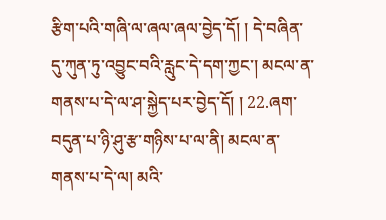རྩིག་པའི་གཞི་ལ་ཞལ་ཞལ་བྱེད་དོ། ། དེ་བཞིན་དུ་ཀུན་ཏུ་འབྱུང་བའི་རླུང་དེ་དག་ཀྱང་། མངལ་ན་གནས་པ་དེ་ལ་ཤ་སྐྱེད་པར་བྱེད་དོ། ། 22.ཞག་བདུན་པ་ཉི་ཤུ་རྩ་གཉིས་པ་ལ་ནི། མངལ་ན་གནས་པ་དེ་ལ། མའི་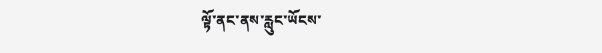ལྟོ་ནང་ནས་རླུང་ཡོངས་